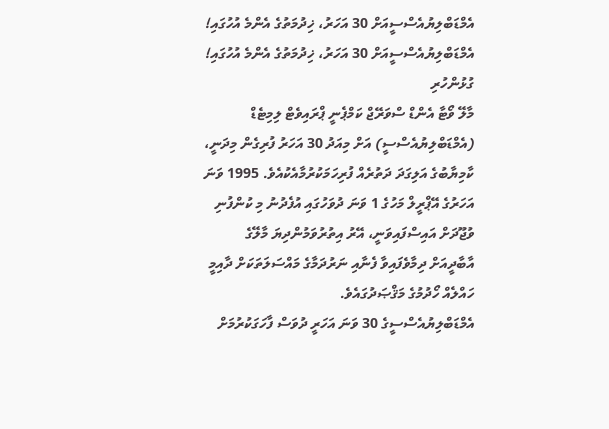އެމްޑަބްލިޔުއެސްސީއަށް 30 އަހަރު، ޚިދުމަތުގެ އެންމެ އުހުގައި!
އެމްޑަބްލިޔުއެސްސީއަށް 30 އަހަރު، ޚިދުމަތުގެ އެންމެ އުހުގައި!
ގުޅުންހުރި
މާލޭ ވޯޓާ އެންޑް ސްވަރޭޖް ކަމްޕެނީ ޕްރައިވެޓް ލިމިޓެޑް (އެމްޑަބްލިޔުއެސްސީ) އަށް މިއަދު 30 އަހަރު ފުރިގެން މިދަނީ، ކާމިޔާބުގެ އަލިގަދަ ދަތުރެއް ފުރިހަމަކުރުމާއެކުއެވެ. 1995 ވަނަ އަހަރުގެ އޭޕްރީލް މަހުގެ 1 ވަނަ ދުވަހުގައި އުފެދުނު މި ކުންފުނި ވުޖޫދަށް އައިސްފައިވަނީ، އޭރު އިތުރުވަމުންދިޔަ މާލޭގެ އާބާދީއަށް ދިމާވެފައިވާ ފެނާއި ނަރުދަމާގެ މައްސަލަތަކަށް ދާއިމީ ހައްލެއް ހޯދުމުގެ މަޤްޞަދުގައެވެ.
އެމްޑަބްލިޔުއެސްސީގެ 30 ވަނަ އަހަރީ ދުވަސް ފާހަގަކުރުމަށް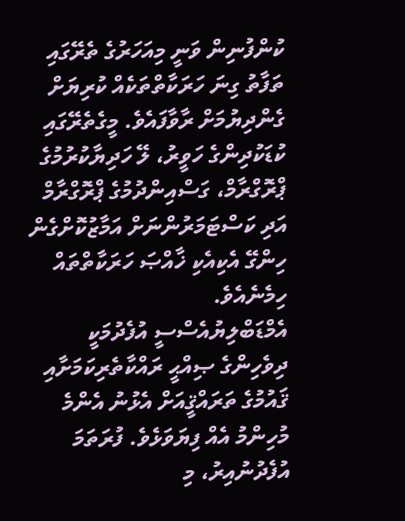ކުންފުނިން ވަނީ މިއަހަރުގެ ތެރޭގައި ތަފާތު ގިނަ ހަރަކާތްތަކެއް ކުރިޔަށް ގެންދިޔުމަށް ރާވާފައެވެ. މީގެތެރޭގައި ކުޑަކުދިންގެ ހަވީރު، ލޭ ހަދިޔާކުރުމުގެ ޕްރޮގްރާމް، ގަސްއިންދުމުގެ ޕްރޮގްރާމް އަދި ކަސްޓަމަރުންނަށް އަމާޒުކޮށްގެން ހިންގޭ އެކިއެކި ޚާއްޞަ ހަރަކާތްތައް ހިމެނެއެވެ.
އެމްޑަބްލިޔުއެސްސީ އުފެދުމަކީ ދިވެހިންގެ ޞިއްޙީ ރައްކާތެރިކަމަށާއި ޤައުމުގެ ތަރައްޤީއަށް އެޅުނު އެންމެ މުހިންމު އެއް ފިޔަވަޅެވެ. ފުރަތަމަ އުފެދުނުއިރު، މި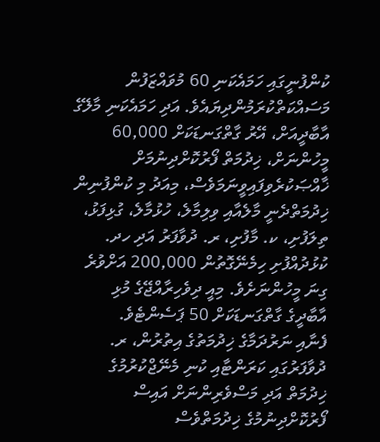ކުންފުނީގައި ހަމައެކަނި 60 މުވައްޒަފުން މަސައްކަތްކުރަމުންދިޔައެވެ. އަދި ހަމައެކަނި މާލޭގެ އާބާދީއަށް، އޭރު ގާތްގަނޑަކަށް 60,000 މީހުންނަށް، ޚިދުމަތް ފޯރުކޮށްދިނުމަށް ޚާއްޞަކުރެވިފައިވީނަމަވެސް، މިއަދު މި ކުންފުނިން ޚިދުމަތްދެނީ މާލެއާއި ވިލިމާލެ، ހުޅުމާލެ، ގުޅިފަޅު، ތިލަފުށި، ކ. މާފުށި، ރ. ދުވާފަރު އަދި ހދ. ކުޅުދުއްފުށި ހިމެނޭގޮތުން 200,000 އަށްވުރެ ގިނަ މީހުންނަށެވެ. މިއީ ދިވެހިރާއްޖޭގެ މުޅި އާބާދީގެ ގާތްގަނޑަކަށް 50 ޕަސެންޓެވެ.
ފެނާއި ނަރުދަމާގެ ޚިދުމަތުގެ އިތުރުން، ރ. ދުވާފަރުގައި ކަރަންޓާއި ކުނި މެނޭޖްކުރުމުގެ ޚިދުމަތް އަދި މަސްވެރިންނަށް އައިސް ފޯރުކޮށްދިނުމުގެ ޚިދުމަތްވެސް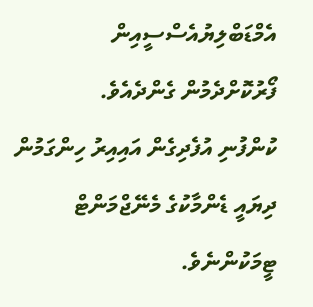އެމްޑަބްލިޔުއެސްސީއިން ފޯރުކޮށްދެމުން ގެންދެއެވެ.
ކުންފުނި އުފެދިގެން އައިއިރު ހިންގަމުން ދިޔައީ ޑެންމާކުގެ މެނޭޖްމަންޓް ޓީމަކުންނެވެ.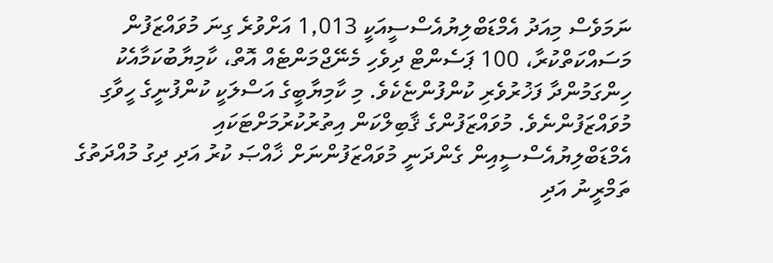ނަމަވެސް މިއަދު އެމްޑަބްލިޔުއެސްސީއަކީ 1,013 އަށްވުރެ ގިނަ މުވައްޒަފުން މަސައްކަތްކުރާ، 100 ޕަސެންޓް ދިވެހި މެނޭޖްމަންޓެއް އޮތް، ކާމިޔާބުކަމާއެކު ހިންގަމުންދާ ފަޚުރުވެރި ކުންފުންޏެކެވެ. މި ކާމިޔާބީގެ އަސްލަކީ ކުންފުނީގެ ހީވާގި މުވައްޒަފުންނެވެ. މުވައްޒަފުންގެ ޤާބިލްކަން އިތުރުކުރުމަށްޓަކައި އެމްޑަބްލިޔުއެސްސީއިން ގެންދަނީ މުވައްޒަފުންނަށް ޚާއްޞަ ކުރު އަދި ދިގު މުއްދަތުގެ ތަމްރީނު އަދި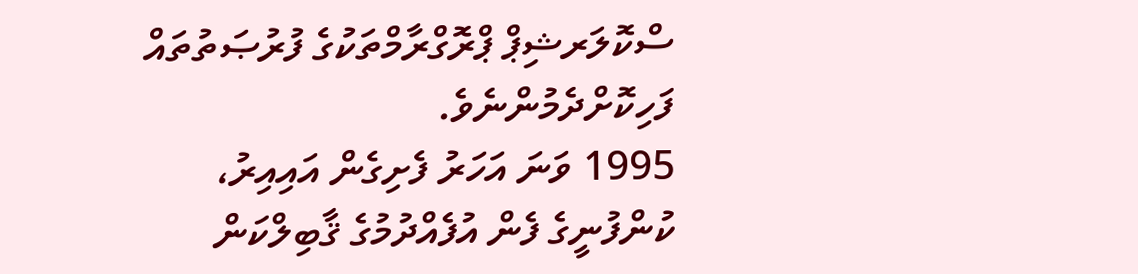ސްކޮލަރޝިޕް ޕްރޮގްރާމްތަކުގެ ފުރުޞަތުތައް ފަހިކޮށްދެމުންނެވެ.
1995 ވަނަ އަހަރު ފެށިގެން އައިއިރު، ކުންފުނީގެ ފެން އުފެއްދުމުގެ ޤާބިލްކަން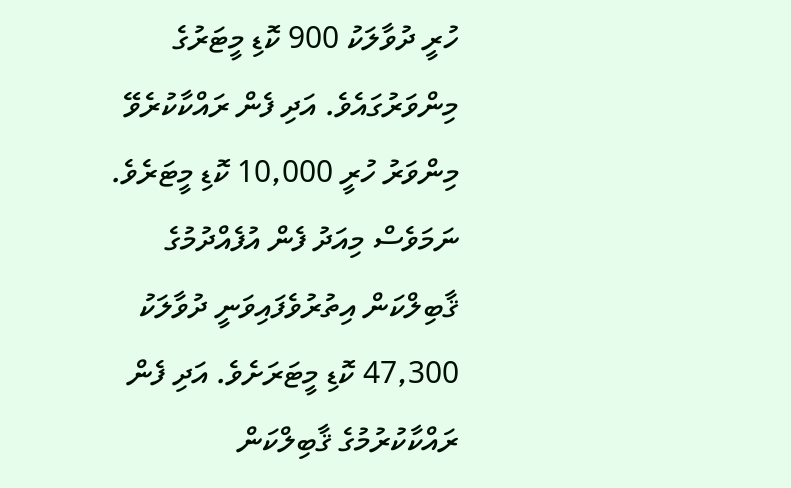ހުރީ ދުވާލަކު 900 ކޮޑި މީޓަރުގެ މިންވަރުގައެވެ. އަދި ފެން ރައްކާކުރެވޭ މިންވަރު ހުރީ 10,000 ކޮޑި މީޓަރެވެ. ނަމަވެސް މިއަދު ފެން އުފެއްދުމުގެ ޤާބިލްކަން އިތުރުވެފައިވަނީ ދުވާލަކު 47,300 ކޮޑި މީޓަރަށެވެ. އަދި ފެން ރައްކާކުރުމުގެ ޤާބިލްކަން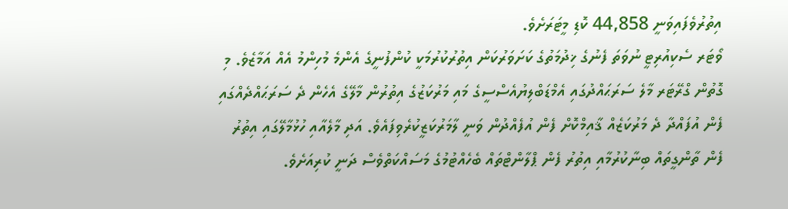އިތުރުވެފައިވަނީ 44,858 ކޮޑި މީޓަރަށެވެ.
ވޯޓަރ ސެކިއުރިޓީ ނުވަތަ ފެނުގެ ޚިދުމަތުގެ ކަށަވަރުކަން އިތުރުކުރުމަކީ ކުންފުނީގެ އެންމެ މުހިންމު އެއް އަމާޒެވެ. މި ގޮތުން ގްރޭޓަރ މާލެ ސަރަޙައްދުގައި އެމްޑަބްލިޔުއެސްސީގެ މައި މަރުކަޒުގެ އިތުރުން މާލޭގެ އެހެން ދެ ސަރަޙައްދެއްގައި ފެން އުފައްދާ ދެ މަރުކަޒެއް ޤާއިމްކޮށް ފެން އުފެއްދުން ވަނީ ލާމަރުކަޒީކުރެވިފައެވެ. އަދި މާލެއާއި ހުޅުމާލޭގައި އިތުރު ފެން ތާންގީތައް ބިނާކުރުމާއި އިތުރު ފެން ޕްލާންޓްތައް ބެހެއްޓުމުގެ މަސައްކަތްވެސް ދަނީ ކުރިއަށެވެ.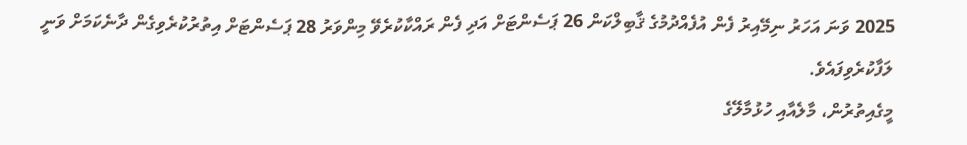2025 ވަނަ އަހަރު ނިމޭއިރު ފެން އުފެއްދުމުގެ ޤާބިލްކަން 26 ޕަސެންޓަށް އަދި ފެން ރައްކާކުރެވޭ މިންވަރު 28 ޕަސެންޓަށް އިތުރުކުރެވިގެން ދާނެކަމަށް ވަނީ ލަފާކުރެވިފައެވެ.
މީގެއިތުރުން، މާލެއާއި ހުޅުމާލޭގެ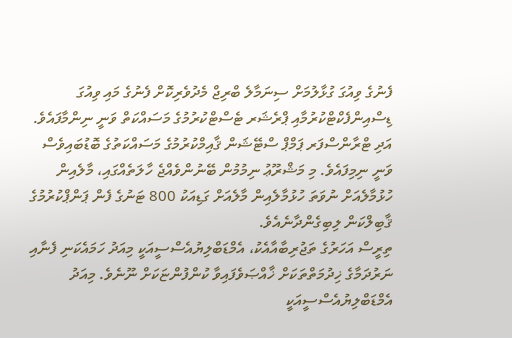ފެނުގެ ވިއުގަ ގުޅާލުމަށް ސިނަމާލެ ބްރިޖް މެދުވެރިކޮށް ފެނުގެ މައި ވިއުގަ ޑިސްއިންފެކްޓްކުރުމާއި ޕްރެޝަރ ޓެސްޓްކުރުމުގެ މަސައްކަތް ވަނީ ނިންމާފައެވެ. އަދި ޓްރާންސްފަރ ޕަމްޕް ސްޓޭޝަން ޤާއިމްކުރުމުގެ މަސައްކަތުގެ ބޮޑުބައިވެސް ވަނީ ނިމިފައެވެ. މި މަޝްރޫޢު ނިމުމުން ބޭނުންވެއްޖެ ހާލަތެއްގައި، މާލެއިން ހުޅުމާލެއަށް ނުވަތަ ހުޅުމާލެއިން މާލެއަށް ގަޑިއަކު 800 ޓަނުގެ ފެން ޕަންޕްކުރުމުގެ ޤާބިލްކަން ލިބިގެންދާނެއެވެ.
ތިރީސް އަހަރުގެ ތަޖުރިބާއާއެކު، އެމްޑަބްލިޔުއެސްސީއަކީ މިއަދު ހަމައެކަނި ފެނާއި ނަރުދަމާގެ ޚިދުމަތްތަކަށް ޚާއްޞަވެފައިވާ ކުންފުންޏަކަށް ނޫނެވެ. މިއަދު އެމްޑަބްލިޔުއެސްސީއަކީ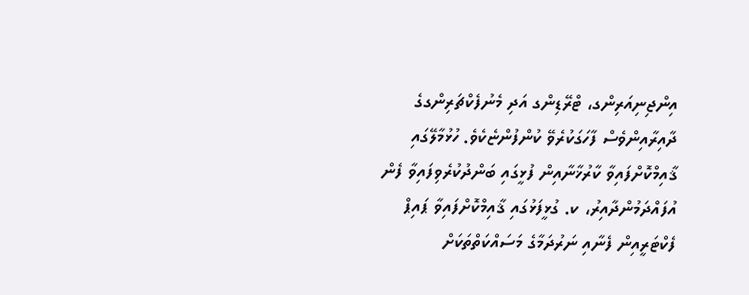އިންޖިނިއަރިންގ، ޓްރޭޑިންގ އަދި މެނުފެކްޗަރިންގގެ ދާއިރާއިންވެސް ފާހަގަކުރެވޭ ކުންފުންޏެކެވެ. ހުޅުމާލޭގައި ޤާއިމްކޮށްފައިވާ ކާރުޚާނާއިން ފުޅީގައި ބަންދުކުރެވިފައިވާ ފެން އުފައްދަމުންދާއިރު، ކ. ގުޅީފަޅުގައި ޤާއިމްކޮށްފައިވާ ޕައިޕް ފެކްޓަރީއިން ފެނާއި ނަރުދަމާގެ މަސައްކަތްތަކަށް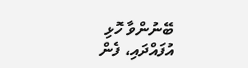ބޭނުންވާ ހޮޅި އުފައްދައި، ފެން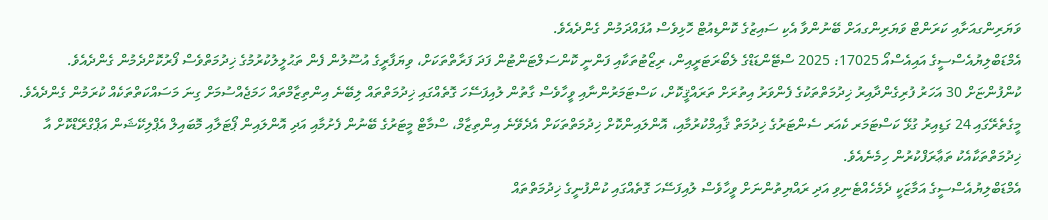ވަޔަރިންގއަށާއި ކަރަންޓް ވަޔަރިންގއަށް ބޭނުންވާ އެކި ސައިޒުގެ ކޮންޑިއުޓް ހޮޅިވެސް އުފައްދަމުން ގެންދެއެވެ.
އެމްޑަބްލިޔުއެސްސީގެ އައިއެސްއޯ 17025: 2025 ސްޓޭންޑަޑްގެ ލެބޯރަޓަރީއިން، ރިޒޯޓުތަކާއި ފަންނީ ކޮންސަލްޓަންޓުން ފަދަ ފަރާތްތަކަށް، ވިޔަފާރީގެ އުސޫލުން ފެން ތަޙުލީލުކުރުމުގެ ޚިދުމަތްވެސް ފޯރުކޮށްދެމުން ގެންދެއެވެ.
ކުންފުންޏަށް 30 އަހަރު ފުރިގެންދާއިރު ޚިދުމަތްތަކުގެ ފެންވަރު އިތުރަށް ތަރައްޤީކޮށް، ކަސްޓަމަރުންނާއި ވީހާވެސް ގާތުން ލުއިފަސޭހަ ގޮތެއްގައި ޚިދުމަތްތައް ލިބޭނެ އިންތިޒާމްތައް ހަމަޖެއްސުމަށް ގިނަ މަސައްކަތްތަކެއް ކުރަމުން ގެންދެއެވެ. މީގެތެރޭގައި 24 ގަޑިއިރު ގުޅޭ ކަސްޓަމަރ ކެއަރ ސެންޓަރުގެ ޚިދުމަތް ޤާއިމްކުރުމާއި، އޮންލައިންކޮށް ޚިދުމަތްތަކަށް އެދެވޭނެ އިންތިޒާމް، ސްމާޓް މީޓަރުގެ ބޭނުން ފެށުމާއި އަދި އޮންލައިން ޕޯޓަލާއި މޮބައިލް އެޕްލިކޭޝަން އަޕްގްރޭޑްކޮށް އާ ޚިދުމަތްތަކާއެކު ތަޢާރަފްކުރުން ހިމެނެއެވެ.
އެމްޑަބްލިޔުއެސްސީގެ އަމާޒަކީ ދެމެހެއްޓެނިވި އަދި ރައްޔިތުންނަށް ވީހާވެސް ލުއިފަސޭހަ ގޮތެއްގައި ކުންފުނީގެ ޚިދުމަތްތައް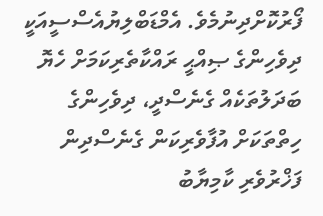ފޯރުކޮށްދިނުމެވެ. އެމްޑަބްލިޔުއެސްސީއަކީ ދިވެހިންގެ ޞިއްޙީ ރައްކާތެރިކަމަށް ހެޔޮ ބަދަލުތަކެއް ގެނެސްދީ، ދިވެހިންގެ ހިތްތަކަށް އުފާވެރިކަން ގެނެސްދިން ފަޚްރުވެރި ކާމިޔާބު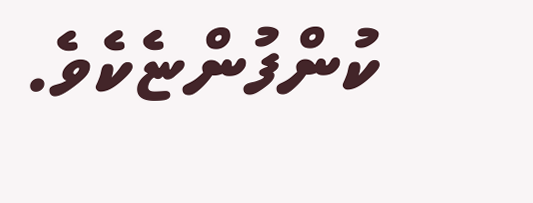ކުންފުންޏެކެވެ.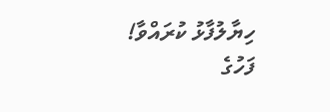ހިޔާލުފާޅު ކުރައްވާ!
ފަހުގެ